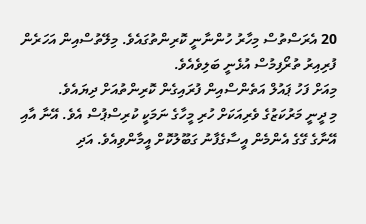20 އެރަސްތުސް މިހާރު ހުންނާނީ ކޮރިންތުގައެވެ. މިލޭތުސްއިން އަހަރެން ފުރިއިރު ތުރޯފިމުސް އުޅެނީ ބަލިވެއެވެ.
މިއަށް ފަހު ޕައުލް އަތެންސްއިން ފުރައިގެން ކޮރިންތުއަށް ދިޔައެވެ.
މި ދީނީ މަރުކަޒުގެ ވެރިއަކަށް ހުރި މީހާގެ ނަމަކީ ކުރިސްޕުސް އެވެ. އޭނާ އާއި އޭނާގެ ގޭގެ އެންމެން އީސާގެފާނު ގަބޫލުކޮށް އީމާންވިއެވެ. އަދި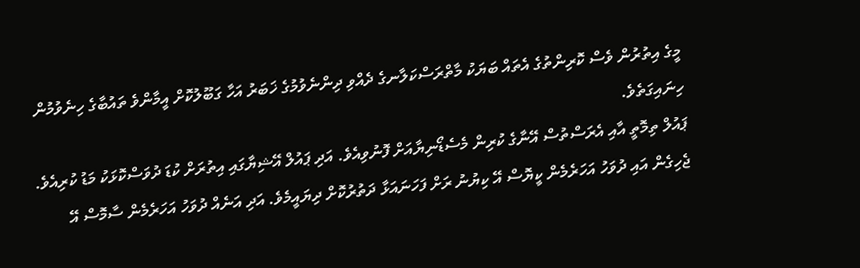މީގެ އިތުރުން ވެސް ކޮރިންތުގެ އެތައް ބަޔަކު މާތްރަސްކަލާނގެ ދެއްވި ދިންނެވުމުގެ ޚަބަރު އަހާ ގަބޫލުކޮށް އީމާންވެ ތައުބާގެ ހިނެވުމުން ހިނައިގަތެވެ.
ޕައުލް ތިމޮތީ އާއި އެރަސްތުސް އޭނާގެ ކުރިން މެސެޑޯނިޔާއަށް ފޮނުވިއެވެ. އަދި ޕައުލް އޭޝިޔާގައި އިތުރަށް ކުޑަ ދުވަސްކޮޅަކު މަޑު ކުރިއެވެ.
ޖެހިގެން އައި ދުވަހު އަހަރެމެން ކީޔޮސް އޭ ކިޔުނު ރަށް ފަހަނައަޅާ ދަތުރުކޮށް ދިޔައީމެވެ. އަދި އަނެއް ދުވަހު އަހަރެމެން ސާމޮސް އޭ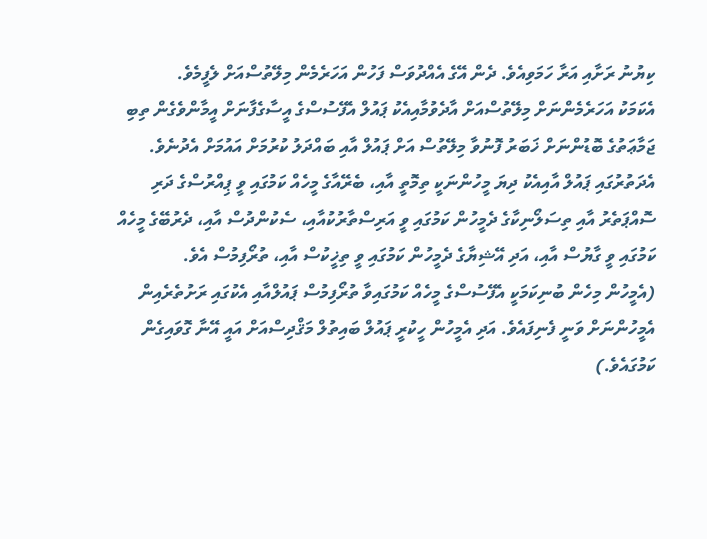ކިޔުނު ރަށާއި އަރާ ހަމަވިއެވެ. ދެން އޭގެ އެއްދުވަސް ފަހުން އަހަރެމެން މިލޭތުސްއަށް ލެފީމެވެ.
އެކަމަކު އަހަރެމެންނަށް މިލޭތުސްއަށް އާދެވުމާއިއެކު ޕައުލް އެފޭސުސްގެ އީސާގެފާނަށް އީމާންވެގެން ތިބި ޖަމާޢަތުގެ ބޮޑުންނަށް ޚަބަރު ފޮނުވާ މިލޭތުސް އަށް ޕައުލް އާއި ބައްދަލު ކުރުމަށް އައުމަށް އެދުނެވެ.
އެދަތުރުގައި ޕައުލް އާއިއެކު ދިޔަ މީހުންނަކީ ތިމޮތީ އާއި، ބެރޭއާގެ މީހެއް ކަމުގައި ވީ ޕިއްރުސްގެ ދަރި ސޮއްޕަތެރު އާއި ތިސަލޯނިކާގެ ދެމީހުން ކަމުގައި ވީ އަރިސްތާރުކުއާއި، ސެކުންދުސް އާއި، ދެރުބޭގެ މީހެއް ކަމުގައި ވީ ގާޔުސް އާއި، އަދި އޭޝިޔާގެ ދެމީހުން ކަމުގައި ވީ ތިޚީކުސް އާއި، ތުރޯފިމުސް އެވެ.
(އެމީހުން މިހެން ބުނިކަމަކީ އެފޭސުސްގެ މީހެއް ކަމުގައިވާ ތުރޯފިމުސް ޕައުލްއާއި އެކުގައި ރަށުތެރެއިން އެމީހުންނަށް ވަނީ ފެނިފައެވެ. އަދި އެމީހުން ހީކުރީ ޕައުލް ބައިތުލް މަޤްދިސްއަށް އައީ އޭނާ ގޮވައިގެން ކަމުގައެވެ.)